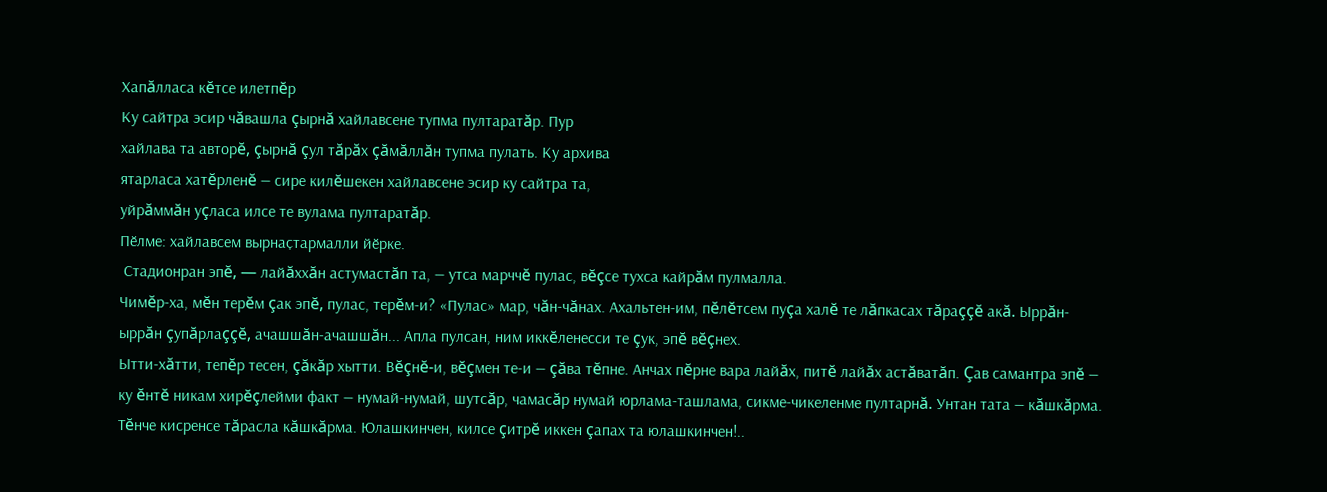Хапăлласа кĕтсе илетпĕр
Ку сайтра эсир чăвашла çырнă хайлавсене тупма пултаратăр. Пур
хайлава та авторĕ, çырнă çул тăрăх çăмăллăн тупма пулать. Ку архива
ятарласа хатĕрленĕ — сире килĕшекен хайлавсене эсир ку сайтра та,
уйрăммăн уçласа илсе те вулама пултаратăр.
Пӗлме: хайлавсем вырнаҫтармалли йӗрке.
 Стадионран эпĕ, — лайăххăн астумастăп та, — утса марччĕ пулас, вĕçсе тухса кайрăм пулмалла.
Чимĕр-ха, мĕн терĕм çак эпĕ, пулас, терĕм-и? «Пулас» мар, чăн-чăнах. Ахальтен-им, пĕлĕтсем пуçа халĕ те лăпкасах тăраççĕ акă. Ыррăн-ыррăн çупăрлаççĕ, ачашшăн-ачашшăн... Апла пулсан, ним иккĕленесси те çук, эпĕ вĕçнех.
Ытти-хăтти, тепĕр тесен, çăкăр хытти. Вĕçнĕ-и, вĕçмен те-и — çăва тĕпне. Анчах пĕрне вара лайăх, питĕ лайăх астăватăп. Çав самантра эпĕ — ку ĕнтĕ никам хирĕçлейми факт — нумай-нумай, шутсăр, чамасăр нумай юрлама-ташлама, сикме-чикеленме пултарнă. Унтан тата — кăшкăрма. Тĕнче кисренсе тăрасла кăшкăрма. Юлашкинчен, килсе çитрĕ иккен çапах та юлашкинчен!..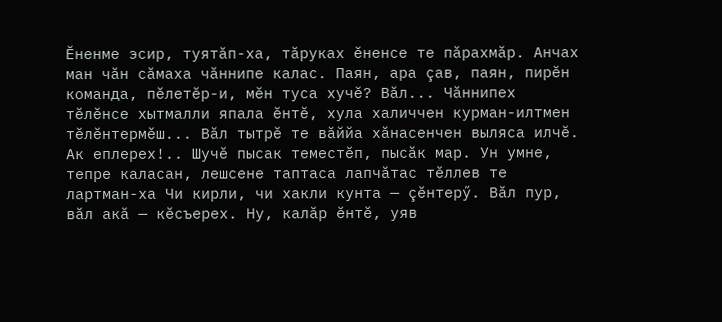Ĕненме эсир, туятăп-ха, тăруках ĕненсе те пăрахмăр. Анчах ман чăн сăмаха чăннипе калас. Паян, ара çав, паян, пирĕн команда, пĕлетĕр-и, мĕн туса хучĕ? Вăл... Чăннипех тĕлĕнсе хытмалли япала ĕнтĕ, хула халиччен курман-илтмен тĕлĕнтермĕш... Вăл тытрĕ те вăййа хăнасенчен выляса илчĕ. Ак еплерех!.. Шучĕ пысак теместĕп, пысăк мар. Ун умне, тепре каласан, лешсене таптаса лапчăтас тĕллев те лартман-ха Чи кирли, чи хакли кунта — çĕнтерӳ. Вăл пур, вăл акă — кĕсъерех. Ну, калăр ĕнтĕ, уяв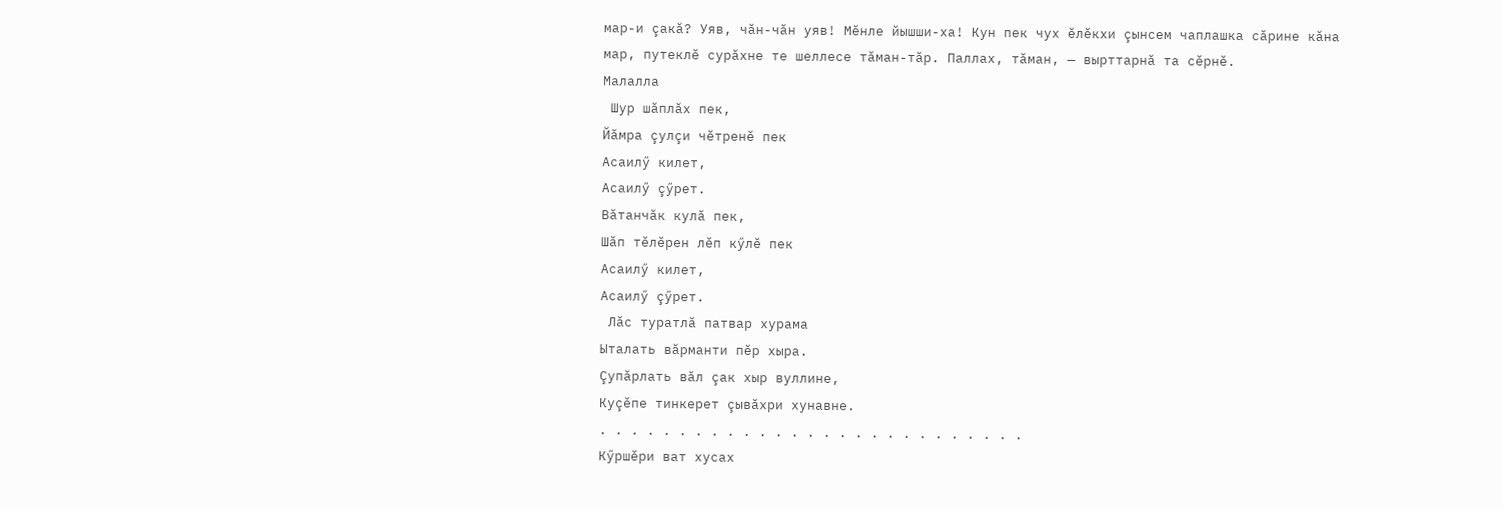мар-и çакă? Уяв, чăн-чăн уяв! Мĕнле йышши-ха! Кун пек чух ĕлĕкхи çынсем чаплашка сăрине кăна мар, путеклĕ сурăхне те шеллесе тăман-тăр. Паллах, тăман, — вырттарнă та сĕрнĕ.
Малалла
 Шур шăплăх пек,
Йăмра çулçи чĕтренĕ пек
Асаилӳ килет,
Асаилӳ çӳрет.
Вăтанчăк кулă пек,
Шăп тĕлĕрен лĕп кӳлĕ пек
Асаилӳ килет,
Асаилӳ çӳрет.
 Лăс туратлă патвар хурама
Ыталать вăрманти пĕр хыра.
Çупăрлать вăл çак хыр вуллине,
Куçĕпе тинкерет çывăхри хунавне.
. . . . . . . . . . . . . . . . . . . . . . . . . . .
Кӳршĕри ват хусах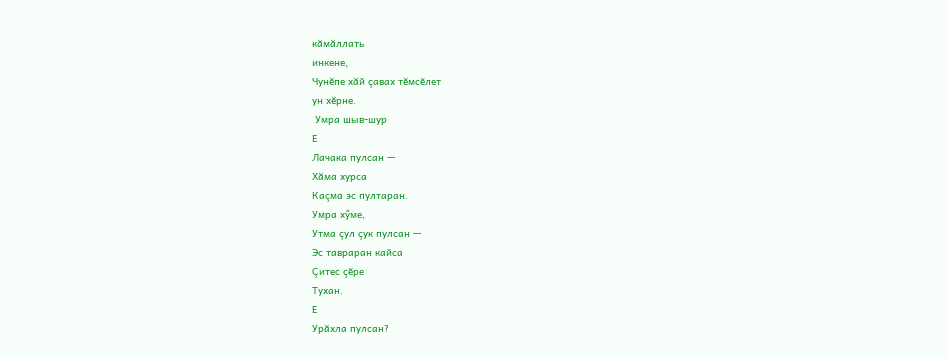кăмăллать
инкене,
Чунĕпе хăй çавах тĕмсĕлет
ун хĕрне.
 Умра шыв-шур
Е
Лачака пулсан —
Хăма хурса
Каçма эс пултаран.
Умра хӳме,
Утма çул çук пулсан —
Эс тавраран кайса
Çитес çĕре
Тухан.
Е
Урăхла пулсан?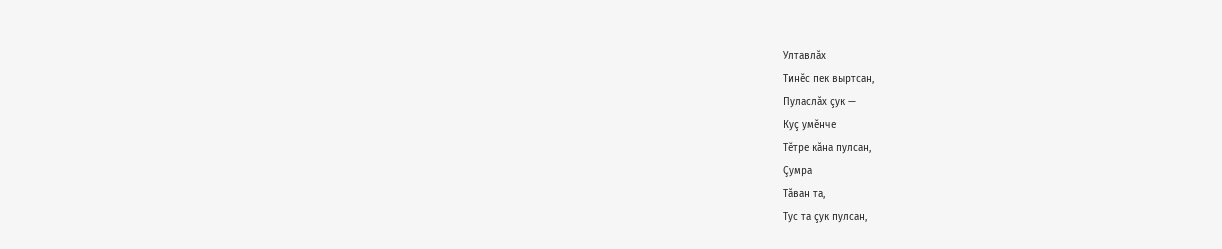Ултавлăх
Тинĕс пек выртсан,
Пуласлăх çук —
Куç умĕнче
Тĕтре кăна пулсан,
Çумра
Тăван та,
Тус та çук пулсан,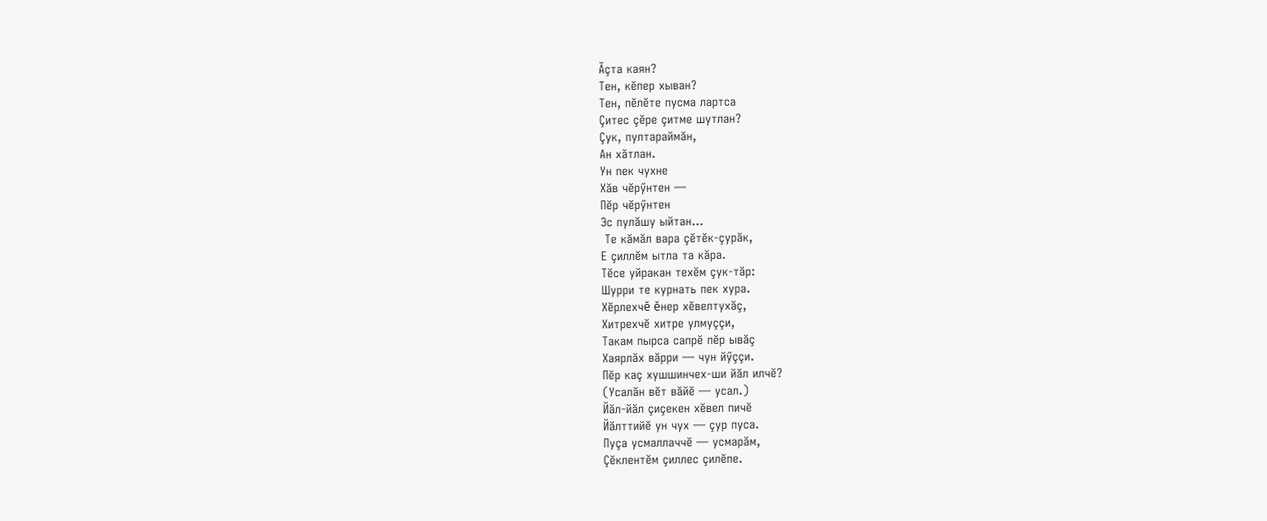Ăçта каян?
Тен, кĕпер хыван?
Тен, пĕлĕте пусма лартса
Çитес çĕре çитме шутлан?
Çук, пултараймăн,
Ан хăтлан.
Ун пек чухне
Хăв чĕрӳнтен —
Пĕр чĕрӳнтен
Эс пулăшу ыйтан...
 Те кăмăл вара çĕтĕк-çурăк,
Е çиллĕм ытла та кăра.
Тĕсе уйракан техĕм çук-тăр:
Шурри те курнать пек хура.
Хĕрлехчĕ ĕнер хĕвелтухăç,
Хитрехчĕ хитре улмуççи,
Такам пырса сапрĕ пĕр ывăç
Хаярлăх вăрри — чун йӳççи.
Пĕр каç хушшинчех-ши йăл илчĕ?
(Усалăн вĕт вăйĕ — усал.)
Йăл-йăл çиçекен хĕвел пичĕ
Йăлттийĕ ун чух — çур пуса.
Пуçа усмаллаччĕ — усмарăм,
Çĕклентĕм çиллес çилĕпе.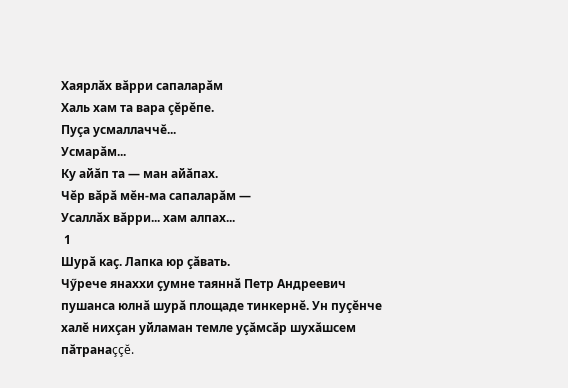Хаярлăх вăрри сапаларăм
Халь хам та вара çĕрĕпе.
Пуçа усмаллаччĕ...
Усмарăм...
Ку айăп та — ман айăпах.
Чĕр вăрă мĕн-ма сапаларăм —
Усаллăх вăрри... хам алпах...
 1
Шурă каç. Лапка юр çăвать.
Чӳрече янаххи çумне таяннă Петр Андреевич пушанса юлнă шурă площаде тинкернĕ. Ун пуçĕнче халĕ нихçан уйламан темле уçăмсăр шухăшсем пăтранаççĕ.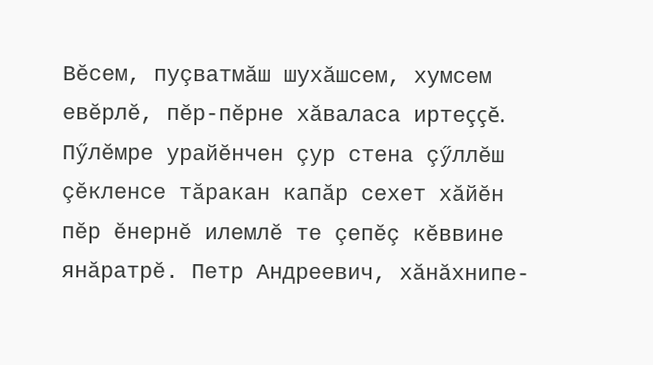Вĕсем, пуçватмăш шухăшсем, хумсем евĕрлĕ, пĕр-пĕрне хăваласа иртеççĕ.
Пӳлĕмре урайĕнчен çур стена çӳллĕш çĕкленсе тăракан капăр сехет хăйĕн пĕр ĕнернĕ илемлĕ те çепĕç кĕввине янăратрĕ. Петр Андреевич, хăнăхнипе-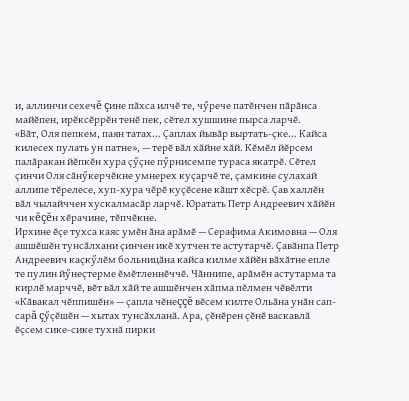и, аллинчи сехечĕ çине пăхса илчĕ те, чӳрече патĕнчен пăрăнса майĕпен, ирĕксĕррĕн тенĕ пек, сĕтел хушшине пырса ларчĕ.
«Вăт, Оля пепкем, паян татах... Çаплах йывăр выртать-çке... Кайса килесех пулать ун патне», — терĕ вăл хăйне хăй. Кĕмĕл йĕрсем палăракан йĕпкĕн хура çӳçне пӳрнисемпе тураса якатрĕ. Сĕтел çинчи Оля сăнӳкерчĕкне умнерех куçарчĕ те, çамкине сулахай аллипе тĕрелесе, хуп-хура чĕрĕ куçĕсене кăшт хĕсрĕ. Çав халлĕн вăл чылайччен хускалмасăр ларчĕ. Юратать Петр Андреевич хăйĕн чи кĕçĕн хĕрачине, тĕпчĕкне.
Ирхине ĕçе тухса каяс умĕн ăна арăмĕ — Серафима Акимовна — Оля ашшĕшĕн тунсăлхани çинчен икĕ хутчен те астутарчĕ. Çавăнпа Петр Андреевич каçкӳлĕм больницăна кайса килме хăйĕн вăхăтне епле те пулин йӳнеçтерме ĕмĕтленнĕччĕ. Чăннипе, арăмĕн астутарма та кирлĕ марччĕ, вĕт вăл хăй те ашшĕнчен хăпма пĕлмен чĕвĕлти «Кăвакал чĕппишĕн» — çапла чĕнеççĕ вĕсем килте Ольăна унăн сап-сарă çӳçĕшĕн — хытах тунсăхланă. Ара, çĕнĕрен çĕнĕ васкавлă ĕçсем сике-сике тухнă пирки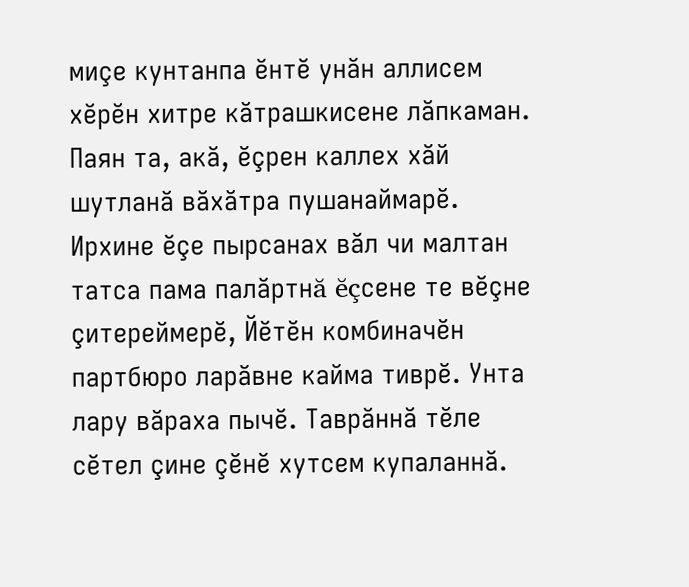миçе кунтанпа ĕнтĕ унăн аллисем хĕрĕн хитре кăтрашкисене лăпкаман. Паян та, акă, ĕçрен каллех хăй шутланă вăхăтра пушанаймарĕ. Ирхине ĕçе пырсанах вăл чи малтан татса пама палăртнă ĕçсене те вĕçне çитереймерĕ, Йĕтĕн комбиначĕн партбюро ларăвне кайма тиврĕ. Унта лару вăраха пычĕ. Таврăннă тĕле сĕтел çине çĕнĕ хутсем купаланнă.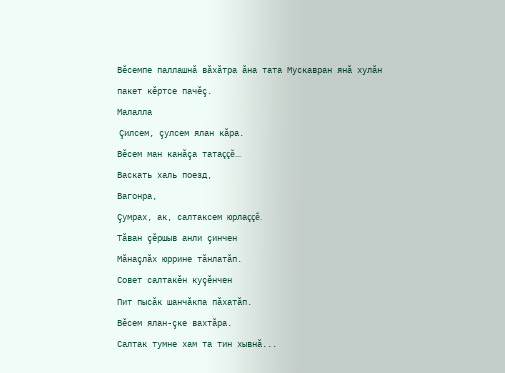Вĕсемпе паллашнă вăхăтра ăна тата Мускавран янă хулăн пакет кĕртсе пачĕç.
Малалла
 Çилсем, çулсем ялан кăра.
Вĕсем ман канăçа татаççĕ...
Васкать халь поезд,
Вагонра,
Çумрах, ак, салтаксем юрлаççĕ.
Тăван çĕршыв анли çинчен
Мăнаçлăх юррине тăнлатăп.
Совет салтакĕн куçĕнчен
Пит пысăк шанчăкпа пăхатăп.
Вĕсем ялан-çке вахтăра.
Салтак тумне хам та тин хывнă...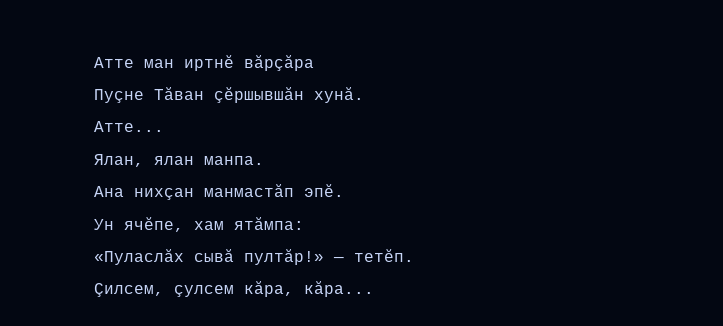Атте ман иртнĕ вăрçăра
Пуçне Тăван çĕршывшăн хунă.
Атте...
Ялан, ялан манпа.
Ана нихçан манмастăп эпĕ.
Ун ячĕпе, хам ятăмпа:
«Пуласлăх сывă пултăр!» — тетĕп.
Çилсем, çулсем кăра, кăра...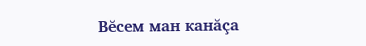Вĕсем ман канăçа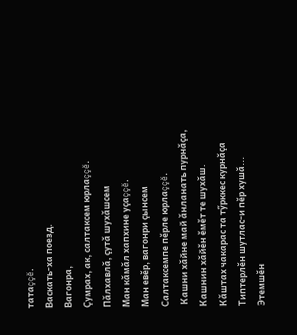татаççĕ.
Васкать-ха поезд.
Вагонра,
Çумрах, ак, салтаксем юрлаççĕ.
Пăлхавлă, çутă шухăшсем
Ман кăмăл хапхине уçаççĕ.
Ман евĕр, вагонри çынсем
Салтаксемпе пĕрле юрлаççĕ.
 Кашни хăйне май ăнланать пурнăçа,
Кашнин хăйĕн ĕмĕт те шухăш.
Кăштах чакарас та тӳрккес курнăçа
Типтерлĕн шутлас-и пĕр хушă...
Этемшĕн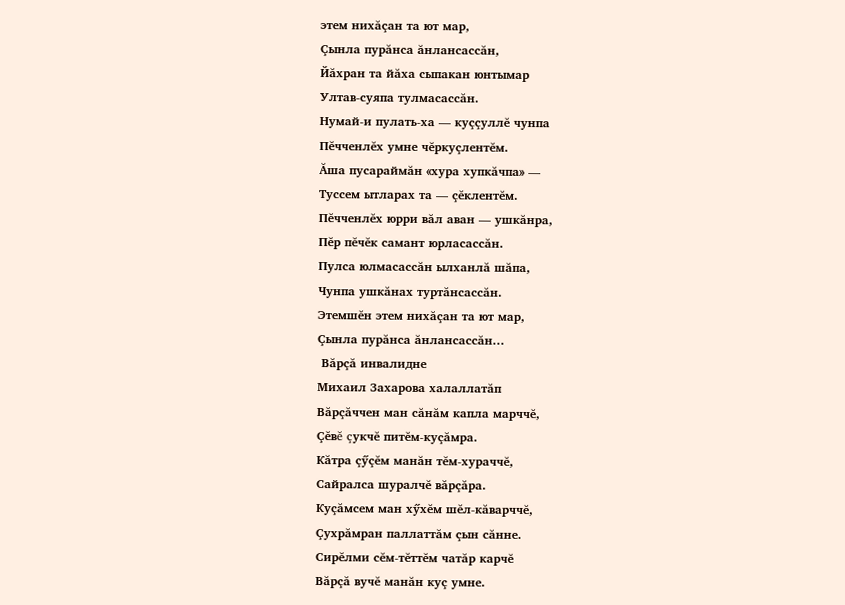этем нихăçан та ют мар,
Çынла пурăнса ăнлансассăн,
Йăхран та йăха сыпакан юнтымар
Ултав-суяпа тулмасассăн.
Нумай-и пулать-ха — куççуллĕ чунпа
Пĕчченлĕх умне чĕркуçлентĕм.
Ăша пусараймăн «хура хупкăчпа» —
Туссем ытларах та — çĕклентĕм.
Пĕчченлĕх юрри вăл аван — ушкăнра,
Пĕр пĕчĕк самант юрласассăн.
Пулса юлмасассăн ылханлă шăпа,
Чунпа ушкăнах туртăнсассăн.
Этемшĕн этем нихăçан та ют мар,
Çынла пурăнса ăнлансассăн...
 Вăрçă инвалидне
Михаил Захарова халаллатăп
Вăрçăччен ман сăнăм капла марччĕ,
Çĕвĕ çукчĕ питĕм-куçăмра.
Кăтра çӳçĕм манăн тĕм-хураччĕ,
Сайралса шуралчĕ вăрçăра.
Куçăмсем ман хӳхĕм шĕл-кăварччĕ,
Çухрăмран паллаттăм çын сăнне.
Сирĕлми сĕм-тĕттĕм чатăр карчĕ
Вăрçă вучĕ манăн куç умне.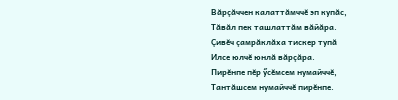Вăрçăччен калаттăмччĕ эп купăс,
Тăвăл пек ташлаттăм вăйăра.
Çивĕч çамрăклăха тискер тупă
Илсе юлчĕ юнлă вăрçăра.
Пирĕнпе пĕр ӳсĕмсем нумайччĕ,
Тантăшсем нумайччĕ пирĕнпе.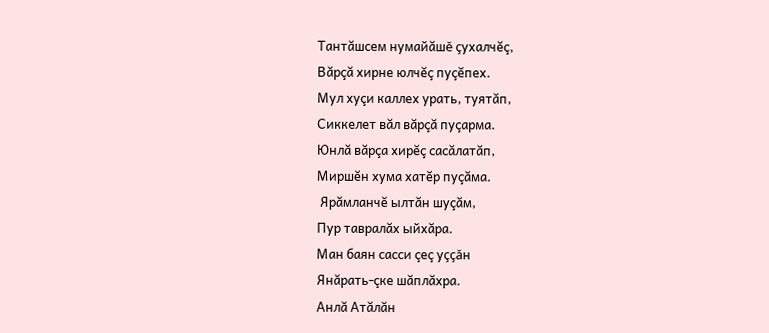Тантăшсем нумайăшĕ çухалчĕç,
Вăрçă хирне юлчĕç пуçĕпех.
Мул хуçи каллех урать, туятăп,
Сиккелет вăл вăрçă пуçарма.
Юнлă вăрçа хирĕç сасăлатăп,
Миршĕн хума хатĕр пуçăма.
 Ярăмланчĕ ылтăн шуçăм,
Пур тавралăх ыйхăра.
Ман баян сасси çеç уççăн
Янăрать-çке шăплăхра.
Анлă Атăлăн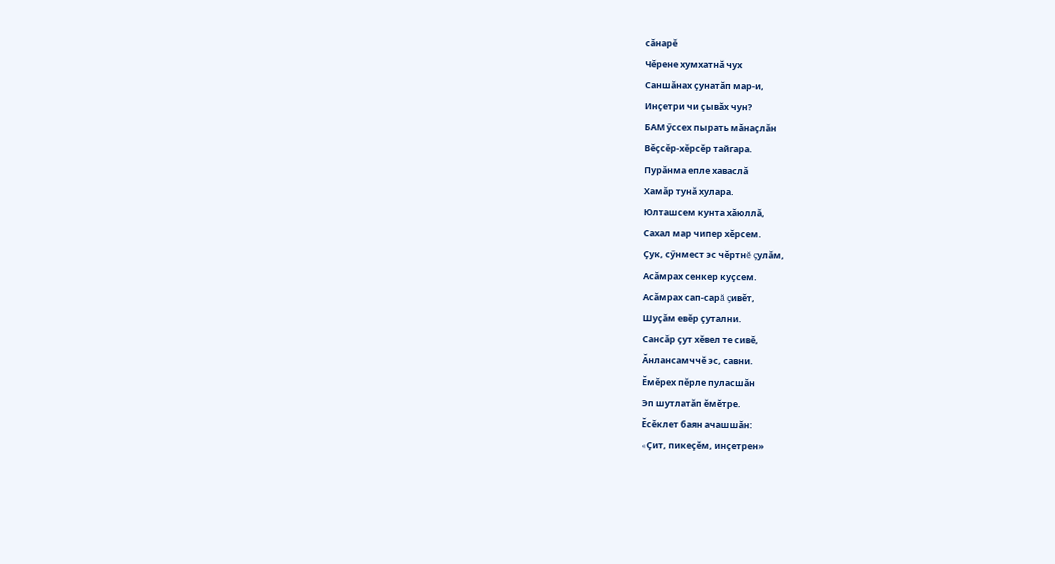сăнарĕ
Чĕрене хумхатнă чух
Саншăнах çунатăп мар-и,
Инçетри чи çывăх чун?
БАМ ӳссех пырать мăнаçлăн
Вĕçсĕр-хĕрсĕр тайгара.
Пурăнма епле хаваслă
Хамăр тунă хулара.
Юлташсем кунта хăюллă,
Сахал мар чипер хĕрсем.
Çук, сӳнмест эс чĕртнĕ çулăм,
Асăмрах сенкер куçсем.
Асăмрах сап-сарă çивĕт,
Шуçăм евĕр çутални.
Сансăр çут хĕвел те сивĕ,
Ăнлансамччĕ эс, савни.
Ĕмĕрех пĕрле пуласшăн
Эп шутлатăп ĕмĕтре.
Ĕсĕклет баян ачашшăн:
«Çит, пикеçĕм, инçетрен»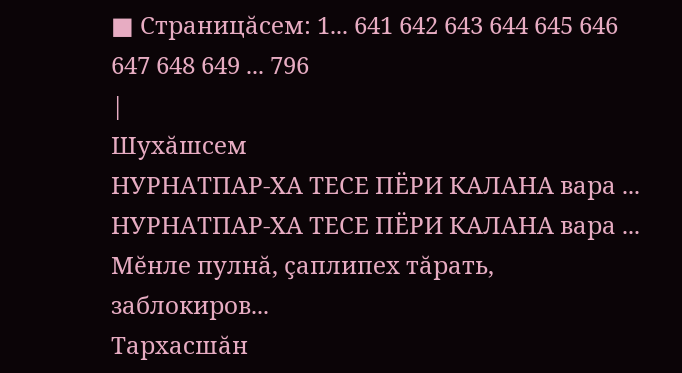■ Страницăсем: 1... 641 642 643 644 645 646 647 648 649 ... 796
|
Шухăшсем
НУРНАТПАР-ХА ТЕСЕ ПЁРИ КАЛАНА вара ...
НУРНАТПАР-ХА ТЕСЕ ПЁРИ КАЛАНА вара ...
Мĕнле пулнă, çаплипех тăрать, заблокиров...
Тархасшăн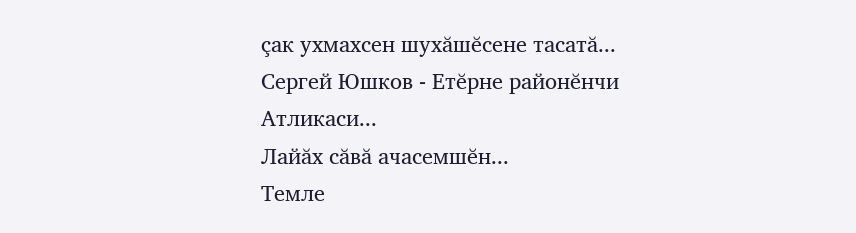çак ухмахсен шухăшĕсене тасатă...
Сергей Юшков - Етĕрне районĕнчи Атликаси...
Лайăх сăвă ачасемшĕн...
Темле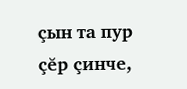çын та пур çĕр çинче,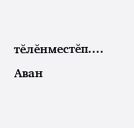тĕлĕнместĕп....
Аван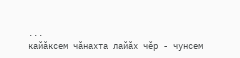...
кайăксем чăнахта лайăх чĕр - чунсем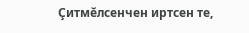Çитмĕлсенчен иртсен те,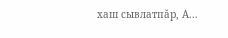хаш сывлатпăр, А...